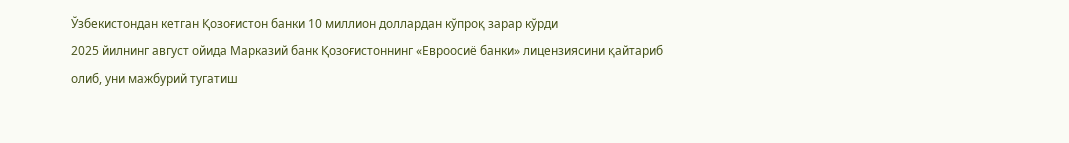Ўзбекистондан кетган Қозоғистон банки 10 миллион доллардан кўпроқ зарар кўрди
2025 йилнинг август ойида Марказий банк Қозоғистоннинг «Евроосиё банки» лицензиясини қайтариб олиб, уни мажбурий тугатиш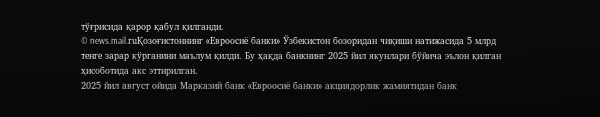тўғрисида қарор қабул қилганди.
© news.mail.ruҚозоғистоннинг «Евроосиё банки» Ўзбекистон бозоридан чиқиши натижасида 5 млрд тенге зарар кўрганини маълум қилди. Бу ҳақда банкнинг 2025 йил якунлари бўйича эълон қилган ҳисоботида акс эттирилган.
2025 йил август ойида Марказий банк «Евроосиё банки» акциядорлик жамиятидан банк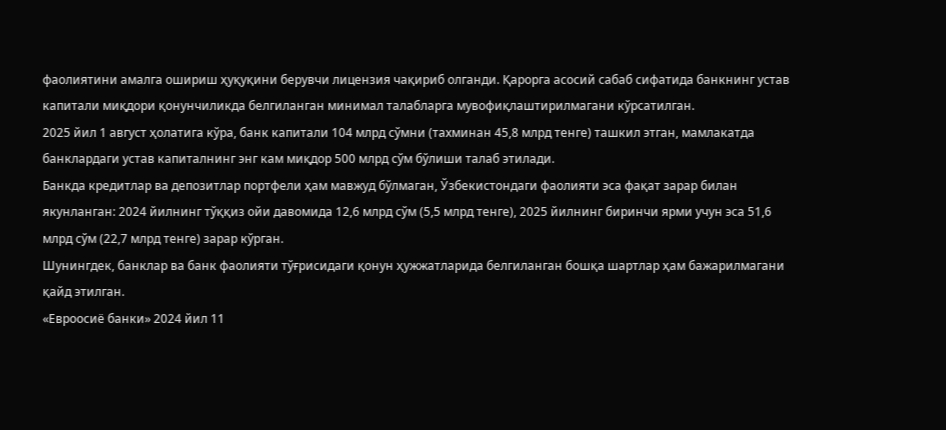фаолиятини амалга ошириш ҳуқуқини берувчи лицензия чақириб олганди. Қарорга асосий сабаб сифатида банкнинг устав капитали миқдори қонунчиликда белгиланган минимал талабларга мувофиқлаштирилмагани кўрсатилган.
2025 йил 1 август ҳолатига кўра, банк капитали 104 млрд сўмни (тахминан 45,8 млрд тенге) ташкил этган, мамлакатда банклардаги устав капиталнинг энг кам миқдор 500 млрд сўм бўлиши талаб этилади.
Банкда кредитлар ва депозитлар портфели ҳам мавжуд бўлмаган, Ўзбекистондаги фаолияти эса фақат зарар билан якунланган: 2024 йилнинг тўққиз ойи давомида 12,6 млрд сўм (5,5 млрд тенге), 2025 йилнинг биринчи ярми учун эса 51,6 млрд сўм (22,7 млрд тенге) зарар кўрган.
Шунингдек, банклар ва банк фаолияти тўғрисидаги қонун ҳужжатларида белгиланган бошқа шартлар ҳам бажарилмагани қайд этилган.
«Евроосиё банки» 2024 йил 11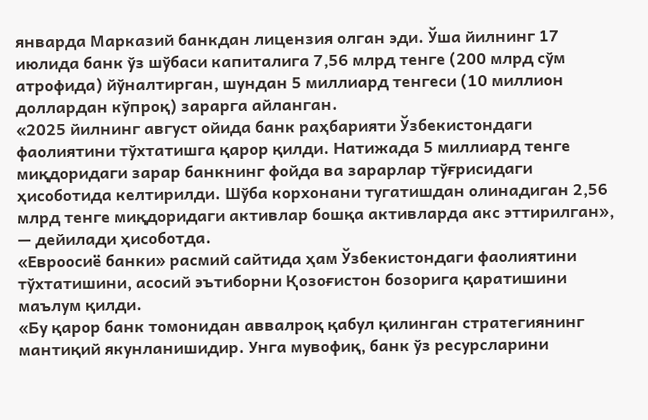январда Марказий банкдан лицензия олган эди. Ўша йилнинг 17 июлида банк ўз шўбаси капиталига 7,56 млрд тенге (200 млрд сўм атрофида) йўналтирган, шундан 5 миллиард тенгеси (10 миллион доллардан кўпроқ) зарарга айланган.
«2025 йилнинг август ойида банк раҳбарияти Ўзбекистондаги фаолиятини тўхтатишга қарор қилди. Натижада 5 миллиард тенге миқдоридаги зарар банкнинг фойда ва зарарлар тўғрисидаги ҳисоботида келтирилди. Шўба корхонани тугатишдан олинадиган 2,56 млрд тенге миқдоридаги активлар бошқа активларда акс эттирилган», — дейилади ҳисоботда.
«Евроосиё банки» расмий сайтида ҳам Ўзбекистондаги фаолиятини тўхтатишини, асосий эътиборни Қозоғистон бозорига қаратишини маълум қилди.
«Бу қарор банк томонидан аввалроқ қабул қилинган стратегиянинг мантиқий якунланишидир. Унга мувофиқ, банк ўз ресурсларини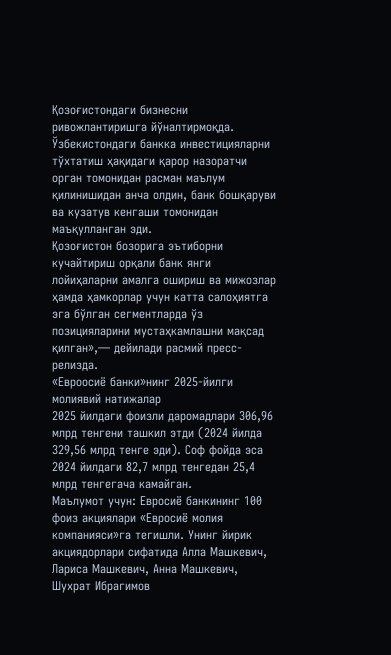Қозоғистондаги бизнесни ривожлантиришга йўналтирмоқда.
Ўзбекистондаги банкка инвестицияларни тўхтатиш ҳақидаги қарор назоратчи орган томонидан расман маълум қилинишидан анча олдин, банк бошқаруви ва кузатув кенгаши томонидан маъқулланган эди.
Қозоғистон бозорига эътиборни кучайтириш орқали банк янги лойиҳаларни амалга ошириш ва мижозлар ҳамда ҳамкорлар учун катта салоҳиятга эга бўлган сегментларда ўз позицияларини мустаҳкамлашни мақсад қилган»,— дейилади расмий пресс-релизда.
«Евроосиё банки»нинг 2025-йилги молиявий натижалар
2025 йилдаги фоизли даромадлари 306,96 млрд тенгени ташкил этди (2024 йилда 329,56 млрд тенге эди). Соф фойда эса 2024 йилдаги 82,7 млрд тенгедан 25,4 млрд тенгегача камайган.
Маълумот учун: Евросиё банкининг 100 фоиз акциялари «Евросиё молия компанияси»га тегишли. Унинг йирик акциядорлари сифатида Алла Машкевич, Лариса Машкевич, Анна Машкевич, Шухрат Ибрагимов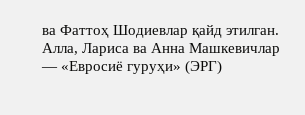ва Фаттоҳ Шодиевлар қайд этилган.
Алла, Лариса ва Анна Машкевичлар — «Евросиё гуруҳи» (ЭРГ)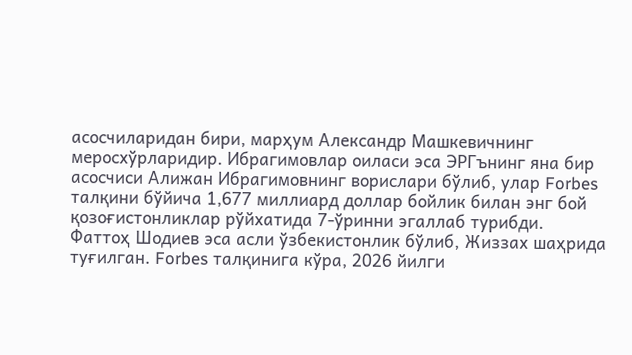асосчиларидан бири, марҳум Александр Машкевичнинг меросхўрларидир. Ибрагимовлар оиласи эса ЭРГънинг яна бир асосчиси Алижан Ибрагимовнинг ворислари бўлиб, улар Forbes талқини бўйича 1,677 миллиард доллар бойлик билан энг бой қозоғистонликлар рўйхатида 7-ўринни эгаллаб турибди.
Фаттоҳ Шодиев эса асли ўзбекистонлик бўлиб, Жиззах шаҳрида туғилган. Forbes талқинига кўра, 2026 йилги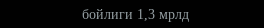бойлиги 1,3 мрлд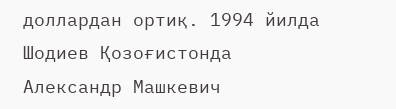доллардан ортиқ. 1994 йилда Шодиев Қозоғистонда Александр Машкевич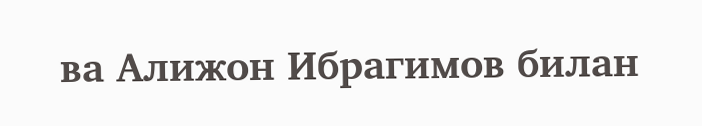ва Алижон Ибрагимов билан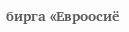бирга «Евроосиё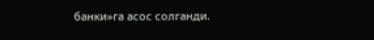банки»га асос солганди.